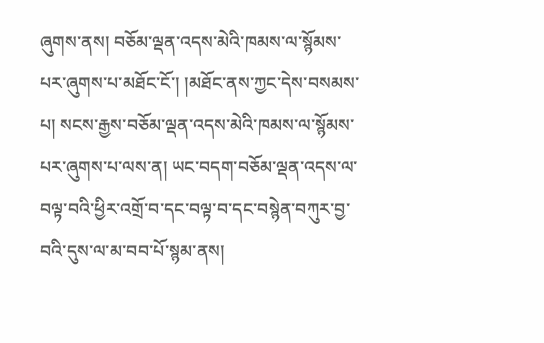ཞུགས་ནས། བཅོམ་ལྡན་འདས་མེའི་ཁམས་ལ་སྙོམས་པར་ཞུགས་པ་མཐོང་ངོ་། །མཐོང་ནས་ཀྱང་དེས་བསམས་པ། སངས་རྒྱས་བཅོམ་ལྡན་འདས་མེའི་ཁམས་ལ་སྙོམས་པར་ཞུགས་པ་ལས་ན། ཡང་བདག་བཅོམ་ལྡན་འདས་ལ་བལྟ་བའི་ཕྱིར་འགྲོ་བ་དང་བལྟ་བ་དང་བསྙེན་བཀུར་བྱ་བའི་དུས་ལ་མ་བབ་པོ་སྙམ་ནས།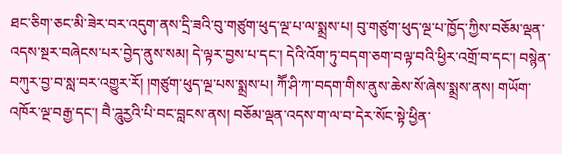ཐང་ཅིག་ཅང་མི་ཟེར་བར་འདུག་ནས་དྲི་ཟའི་བུ་གཙུག་ཕུད་ལྔ་པ་ལ་སྨྲས་པ། བུ་གཙུག་ཕུད་ལྔ་པ་ཁྱོད་ཀྱིས་བཅོམ་ལྡན་འདས་སྔར་བཞེངས་པར་བྱེད་ནུས་སམ། དེ་ལྟར་བྱས་པ་དང་། དེའི་འོག་ཏུ་བདག་ཅག་བལྟ་བའི་ཕྱིར་འགྲོ་བ་དང་། བསྙེན་བཀུར་བྱ་བ་སླ་བར་འགྱུར་རོ། །གཙུག་ཕུད་ལྔ་པས་སྨྲས་པ། ཀཽ་ཤི་ཀ་བདག་གིས་ནུས་ཆེས་སོ་ཞེས་སྨྲས་ནས། གཡོག་འཁོར་ལྔ་བརྒྱ་དང་། བཻ་ཌཱུརྱའི་པི་བང་བླངས་ནས། བཅོམ་ལྡན་འདས་ག་ལ་བ་དེར་སོང་སྟེ་ཕྱིན་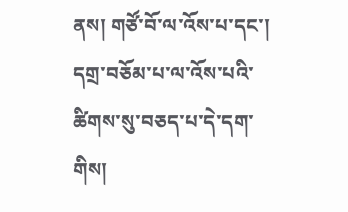ནས། གཙོ་བོ་ལ་འོས་པ་དང་། དགྲ་བཅོམ་པ་ལ་འོས་པའི་ཚིགས་སུ་བཅད་པ་དེ་དག་གིས།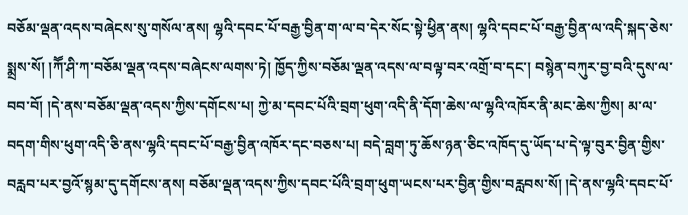བཅོམ་ལྡན་འདས་བཞེངས་སུ་གསོལ་ནས། ལྷའི་དབང་པོ་བརྒྱ་བྱིན་ག་ལ་བ་དེར་སོང་སྟེ་ཕྱིན་ནས། ལྷའི་དབང་པོ་བརྒྱ་བྱིན་ལ་འདི་སྐད་ཅེས་སྨྲས་སོ། །ཀཽ་ཤི་ཀ་བཅོམ་ལྡན་འདས་བཞེངས་ལགས་ཏེ། ཁྱོད་ཀྱིས་བཅོམ་ལྡན་འདས་ལ་བལྟ་བར་འགྲོ་བ་དང་། བསྙེན་བཀུར་བྱ་བའི་དུས་ལ་བབ་བོ། །དེ་ནས་བཅོམ་ལྡན་འདས་ཀྱིས་དགོངས་པ། ཀྱེ་མ་དབང་པོའི་བྲག་ཕུག་འདི་ནི་དོག་ཆེས་ལ་ལྷའི་འཁོར་ནི་མང་ཆེས་ཀྱིས། མ་ལ་བདག་གིས་ཕུག་འདི་ཅི་ནས་ལྷའི་དབང་པོ་བརྒྱ་བྱིན་འཁོར་དང་བཅས་པ། བདེ་བླག་ཏུ་ཆོས་ཉན་ཅིང་འཁོད་དུ་ཡོད་པ་དེ་ལྟ་བུར་བྱིན་གྱིས་བརླབ་པར་བྱའོ་སྙམ་དུ་དགོངས་ནས། བཅོམ་ལྡན་འདས་ཀྱིས་དབང་པོའི་བྲག་ཕུག་ཡངས་པར་བྱིན་གྱིས་བརླབས་སོ། །དེ་ནས་ལྷའི་དབང་པོ་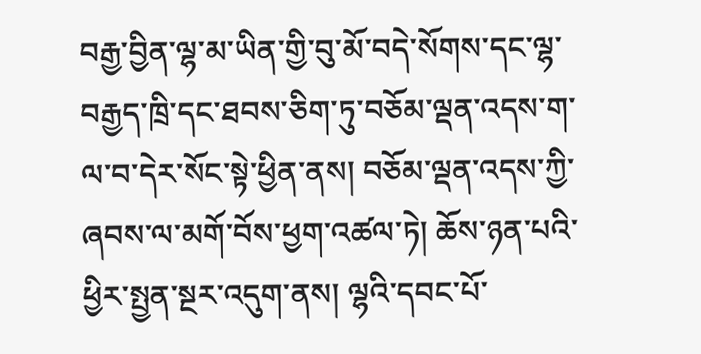བརྒྱ་བྱིན་ལྷ་མ་ཡིན་གྱི་བུ་མོ་བདེ་སོགས་དང་ལྷ་བརྒྱད་ཁྲི་དང་ཐབས་ཅིག་ཏུ་བཅོམ་ལྡན་འདས་ག་ལ་བ་དེར་སོང་སྟེ་ཕྱིན་ནས། བཅོམ་ལྡན་འདས་ཀྱི་ཞབས་ལ་མགོ་བོས་ཕྱག་འཚལ་ཏེ། ཆོས་ཉན་པའི་ཕྱིར་སྤྱན་སྔར་འདུག་ནས། ལྷའི་དབང་པོ་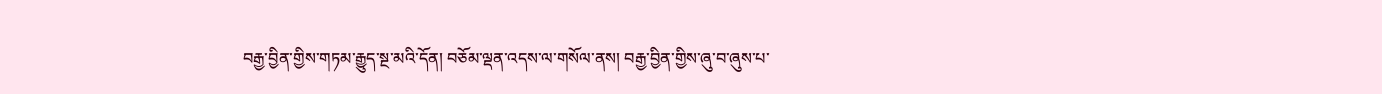བརྒྱ་བྱིན་གྱིས་གཏམ་རྒྱུད་སྔ་མའི་དོན། བཅོམ་ལྡན་འདས་ལ་གསོལ་ནས། བརྒྱ་བྱིན་གྱིས་ཞུ་བ་ཞུས་པ་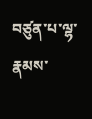བཙུན་པ་ལྷ་རྣམས་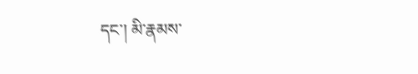དང་། མི་རྣམས་